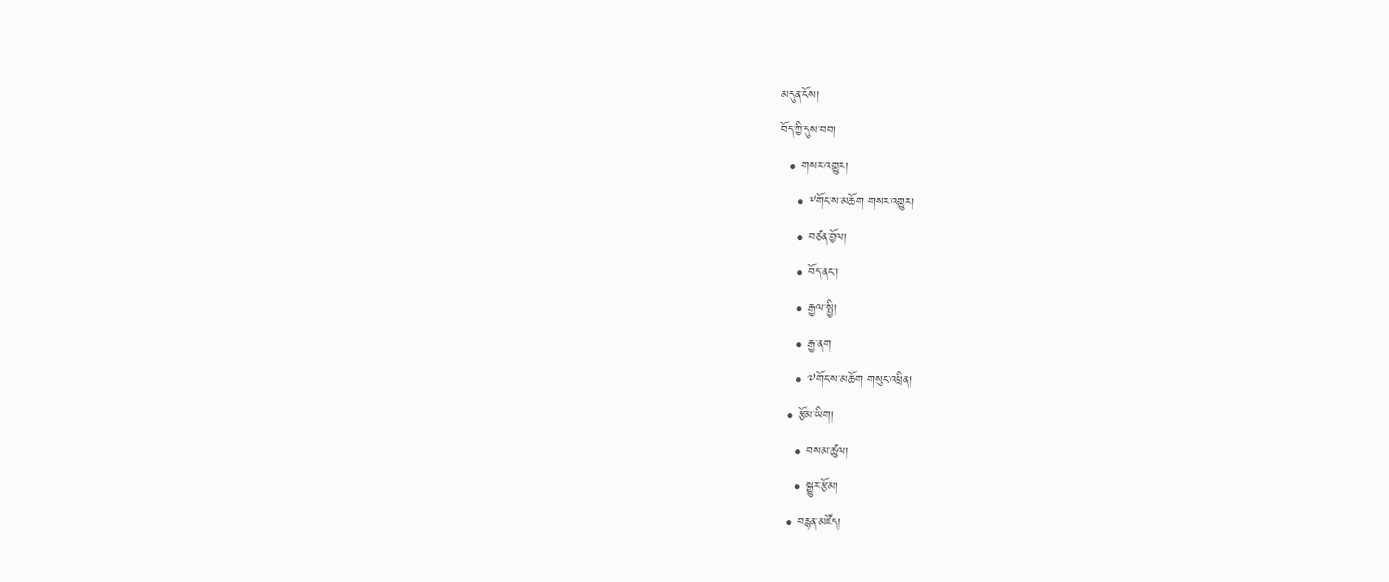མདུན་ངོས།
བོད་ཀྱི་དུས་བབ།
  • གསར་འགྱུར།
    • ༸གོང་ས་མཆོག གསར་འགྱུར།
    • བཙན་བྱོལ།
    • བོད་ནང་།
    • རྒྱལ་སྤྱི།
    • རྒྱ་ནག
    • ༧གོང་ས་མཆོག གསུང་འཕྲིན།
  • རྩོམ་ཡིག།
    • བསམ་ཚུལ།
    • སྒྱུར་རྩོམ།
  • བརྙན་མཛོད།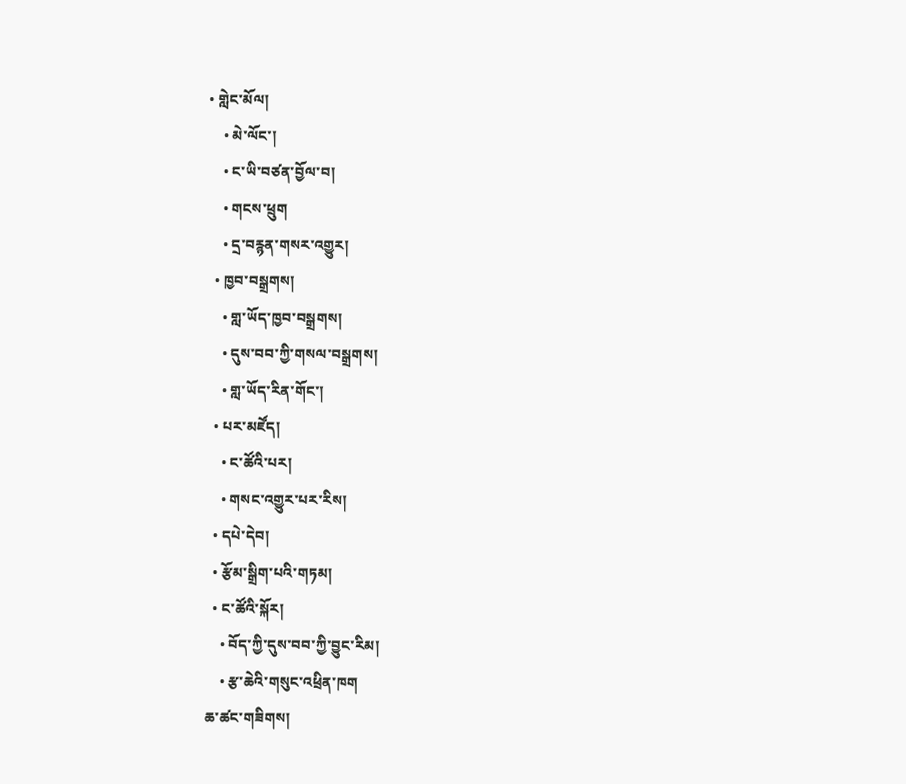• གླེང་མོལ།
    • མེ་ལོང་།
    • ང་ཡི་བཙན་བྱོལ་བ།
    • གངས་ཕྲུག
    • དྲ་བརྙན་གསར་འགྱུར།
  • ཁྱབ་བསྒྲགས།
    • གླ་ཡོད་ཁྱབ་བསྒྲགས།
    • དུས་བབ་ཀྱི་གསལ་བསྒྲགས།
    • གླ་ཡོད་རིན་གོང་།
  • པར་མཛོད།
    • ང་ཚོའི་པར།
    • གསང་འགྱུར་པར་རིས།
  • དཔེ་དེབ།
  • རྩོམ་སྒྲིག་པའི་གཏམ།
  • ང་ཚོའི་སྐོར།
    • བོད་ཀྱི་དུས་བབ་ཀྱི་བྱུང་རིམ།
    • རྩ་ཆེའི་གསུང་འཕྲིན་ཁག
ཆ་ཚང་གཟིགས།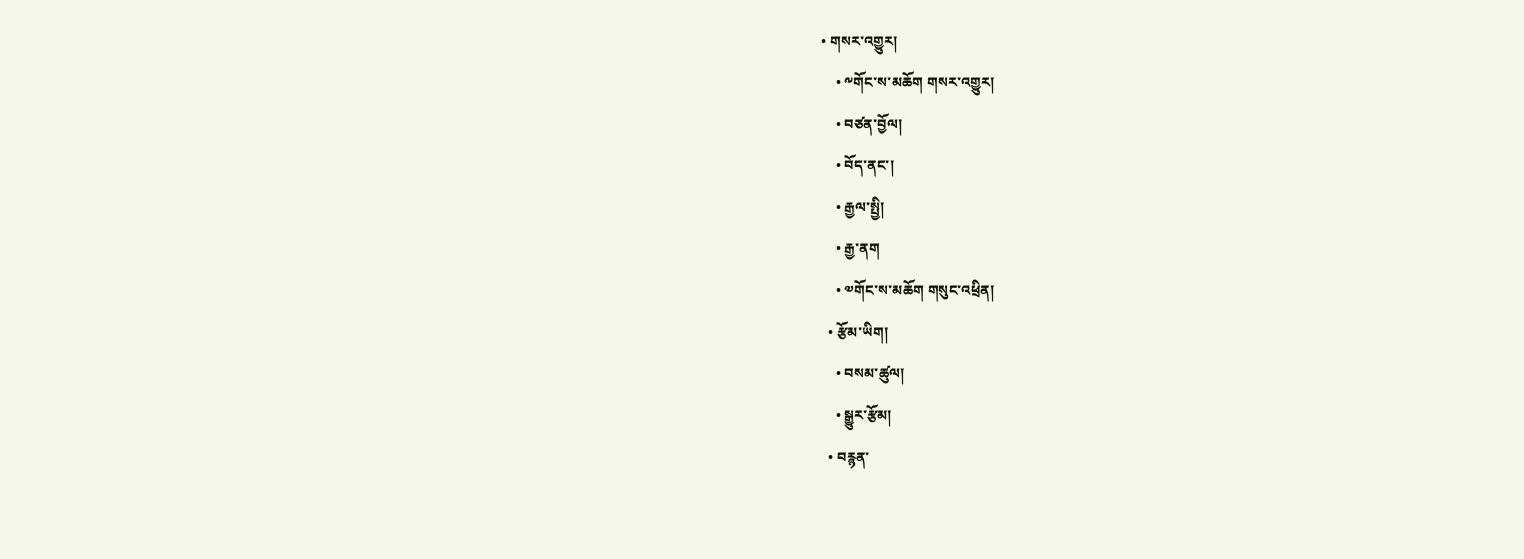• གསར་འགྱུར།
    • ༸གོང་ས་མཆོག གསར་འགྱུར།
    • བཙན་བྱོལ།
    • བོད་ནང་།
    • རྒྱལ་སྤྱི།
    • རྒྱ་ནག
    • ༧གོང་ས་མཆོག གསུང་འཕྲིན།
  • རྩོམ་ཡིག།
    • བསམ་ཚུལ།
    • སྒྱུར་རྩོམ།
  • བརྙན་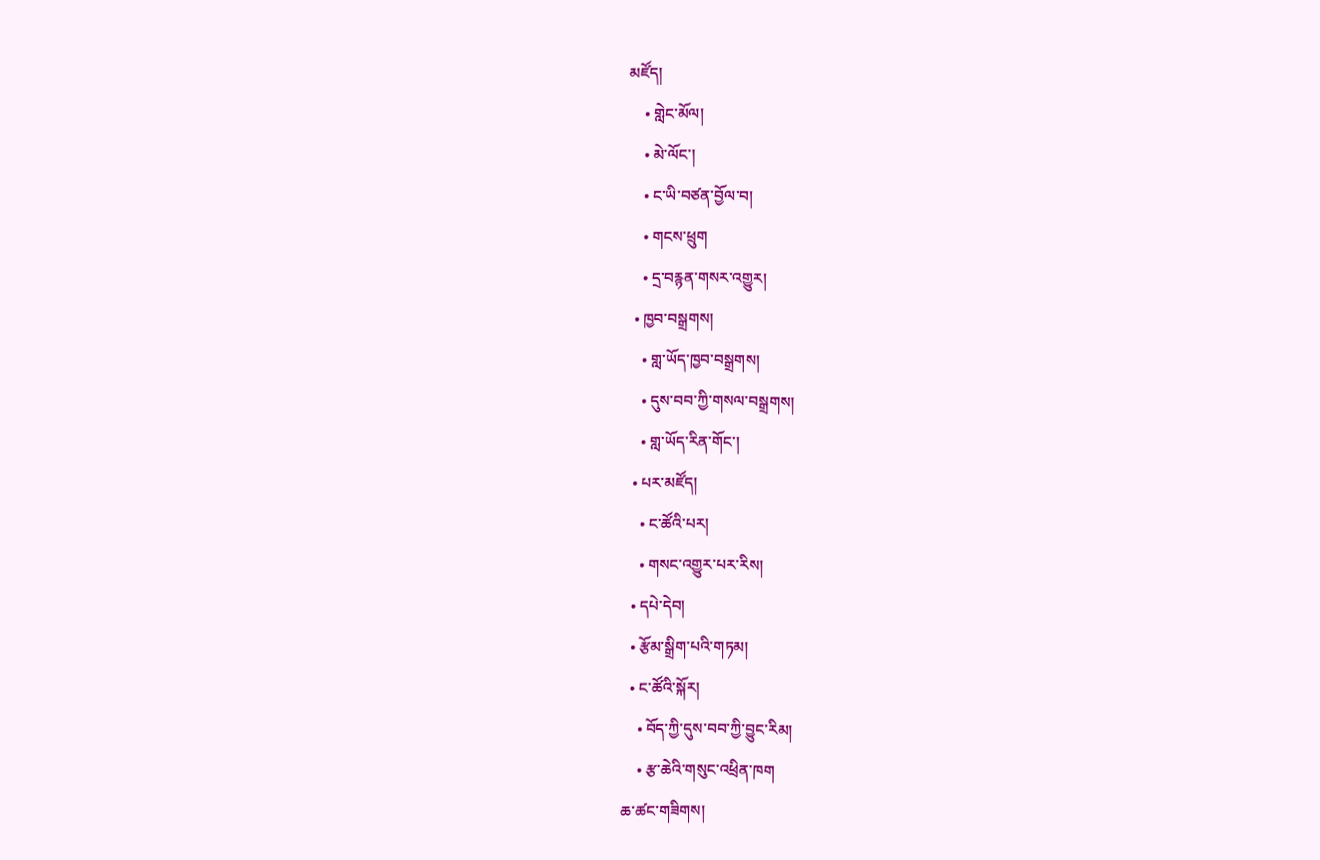མཛོད།
    • གླེང་མོལ།
    • མེ་ལོང་།
    • ང་ཡི་བཙན་བྱོལ་བ།
    • གངས་ཕྲུག
    • དྲ་བརྙན་གསར་འགྱུར།
  • ཁྱབ་བསྒྲགས།
    • གླ་ཡོད་ཁྱབ་བསྒྲགས།
    • དུས་བབ་ཀྱི་གསལ་བསྒྲགས།
    • གླ་ཡོད་རིན་གོང་།
  • པར་མཛོད།
    • ང་ཚོའི་པར།
    • གསང་འགྱུར་པར་རིས།
  • དཔེ་དེབ།
  • རྩོམ་སྒྲིག་པའི་གཏམ།
  • ང་ཚོའི་སྐོར།
    • བོད་ཀྱི་དུས་བབ་ཀྱི་བྱུང་རིམ།
    • རྩ་ཆེའི་གསུང་འཕྲིན་ཁག
ཆ་ཚང་གཟིགས།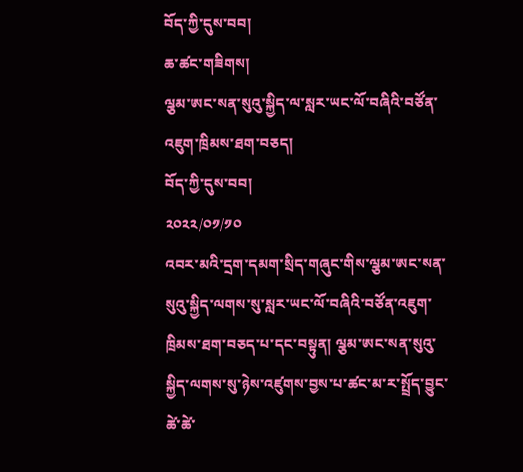བོད་ཀྱི་དུས་བབ།
ཆ་ཚང་གཟིགས།
ལྕམ་ཨང་སན་སུའུ་སྐྱིད་ལ་སླར་ཡང་ལོ་བཞིའི་བཙོན་འཇུག་ཁྲིམས་ཐག་བཅད།
བོད་ཀྱི་དུས་བབ།
༢༠༢༢/༠༡/༡༠
འབར་མའི་དྲག་དམག་སྲིད་གཞུང་གིས་ལྕམ་ཨང་སན་སུའུ་སྐྱིད་ལགས་སུ་སླར་ཡང་ལོ་བཞིའི་བཙོན་འཇུག་ཁྲིམས་ཐག་བཅད་པ་དང་བསྟུན། ལྕམ་ཨང་སན་སུའུ་སྐྱིད་ལགས་སུ་ཉེས་འཛུགས་བྱས་པ་ཚང་མ་ར་སྤྲོད་བྱུང་ཚེ་ཚེ་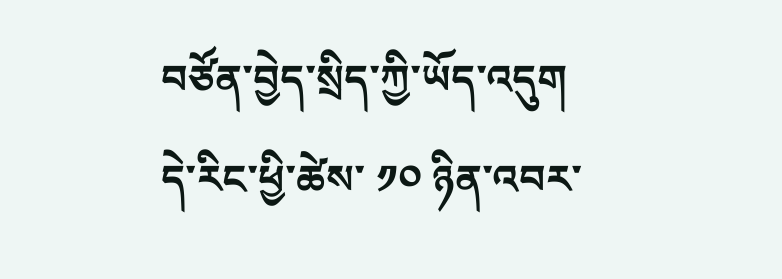བཙོན་བྱེད་སྲིད་ཀྱི་ཡོད་འདུག
དེ་རིང་ཕྱི་ཚེས་ ༡༠ ཉིན་འབར་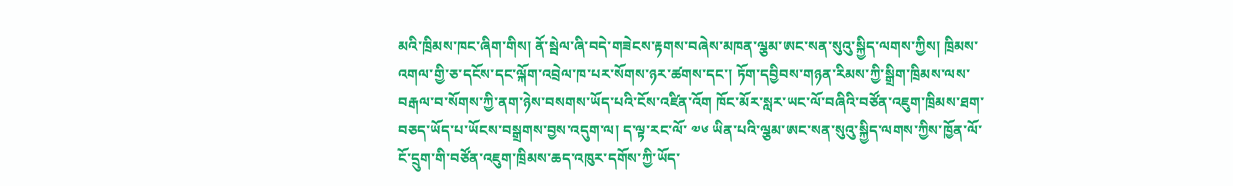མའི་ཁྲིམས་ཁང་ཞིག་གིས། ནོ་སྦེལ་ཞི་བདེ་གཟེངས་རྟགས་བཞེས་མཁན་ལྕམ་ཨང་སན་སུའུ་སྐྱིད་ལགས་ཀྱིས། ཁྲིམས་འགལ་གྱི་ཅ་དངོས་དང་ལྐོག་འབྲེལ་ཁ་པར་སོགས་ཉར་ཚགས་དང་། ཏོག་དབྱིབས་གཉན་རིམས་ཀྱི་སྒྲིག་ཁྲིམས་ལས་བརྒལ་བ་སོགས་ཀྱི་ནག་ཉེས་བསགས་ཡོད་པའི་ངོས་འཛིན་འོག ཁོང་མོར་སླར་ཡང་ལོ་བཞིའི་བཙོན་འཇུག་ཁྲིམས་ཐག་བཅད་ཡོད་པ་ཡོངས་བསྒྲགས་བྱས་འདུག་ལ། ད་ལྟ་རང་ལོ་ ༧༦ ཡིན་པའི་ལྕམ་ཨང་སན་སུའུ་སྐྱིད་ལགས་ཀྱིས་ཁྱོན་ལོ་ངོ་དྲུག་གི་བཙོན་འཇུག་ཁྲིམས་ཆད་འཁུར་དགོས་ཀྱི་ཡོད་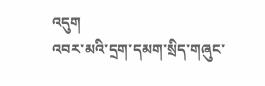འདུག
འབར་མའི་དྲག་དམག་སྲིད་གཞུང་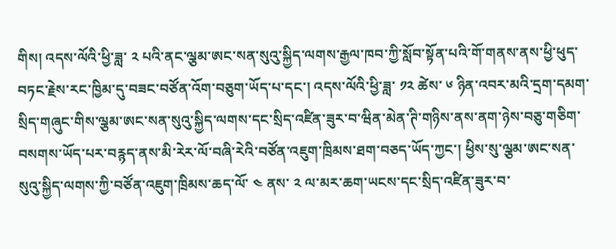གིས། འདས་ལོའི་ཕྱི་ཟླ་ ༢ པའི་ནང་ལྕམ་ཨང་སན་སུའུ་སྐྱིད་ལགས་རྒྱལ་ཁབ་ཀྱི་སློབ་སྟོན་པའི་གོ་གནས་ནས་ཕྱི་ཕུད་བཏང་རྗེས་རང་ཁྱིམ་དུ་བཟང་བཙོན་འོག་བཅུག་ཡོད་པ་དང་། འདས་ལོའི་ཕྱི་ཟླ་ ༡༢ ཚེས་ ༦ ཉིན་འབར་མའི་དྲག་དམག་སྲིད་གཞུང་གིས་ལྕམ་ཨང་སན་སུའུ་སྐྱིད་ལགས་དང་སྲིད་འཛིན་ཟུར་བ་ཝིན་མེན་ཊི་གཉིས་ནས་ནག་ཉེས་བཅུ་གཅིག་བསགས་ཡོད་པར་བརྙད་ནས་མི་རེར་ལོ་བཞི་རེའི་བཙོན་འཇུག་ཁྲིམས་ཐག་བཅད་ཡོད་ཀྱང་། ཕྱིས་སུ་ལྕམ་ཨང་སན་སུའུ་སྐྱིད་ལགས་ཀྱི་བཙོན་འཇུག་ཁྲིམས་ཆད་ལོ་ ༤ ནས་ ༢ ལ་མར་ཆག་ཡངས་དང་སྲིད་འཛིན་ཟུར་བ་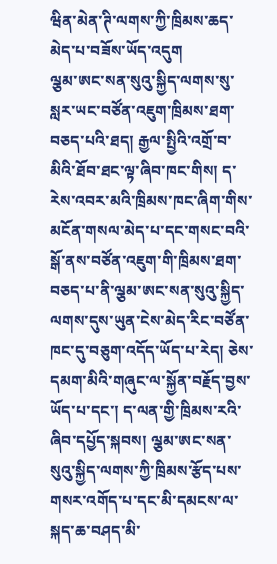ཝིན་མེན་ཊི་ལགས་ཀྱི་ཁྲིམས་ཆད་མེད་པ་བཟོས་ཡོད་འདུག
ལྕམ་ཨང་སན་སུའུ་སྐྱིད་ལགས་སུ་སླར་ཡང་བཙོན་འཇུག་ཁྲིམས་ཐག་བཅད་པའི་ཐད། རྒྱལ་སྤྱིའི་འགྲོ་བ་མིའི་ཐོབ་ཐང་ལྟ་ཞིབ་ཁང་གིས། ད་རེས་འབར་མའི་ཁྲིམས་ཁང་ཞིག་གིས་མངོན་གསལ་མེད་པ་དང་གསང་བའི་སྒོ་ནས་བཙོན་འཇུག་གི་ཁྲིམས་ཐག་བཅད་པ་ནི་ལྕམ་ཨང་སན་སུའུ་སྐྱིད་ལགས་དུས་ཡུན་ངེས་མེད་རིང་བཙོན་ཁང་དུ་བཅུག་འདོད་ཡོད་པ་རེད། ཅེས་དམག་མིའི་གཞུང་ལ་སྐྱོན་བརྗོད་བྱས་ཡོད་པ་དང་། ད་ལན་གྱི་ཁྲིམས་རའི་ཞིབ་དཔྱོད་སྐབས། ལྕམ་ཨང་སན་སུའུ་སྐྱིད་ལགས་ཀྱི་ཁྲིམས་རྩོད་པས་གསར་འགོད་པ་དང་མི་དམངས་ལ་སྐད་ཆ་བཤད་མི་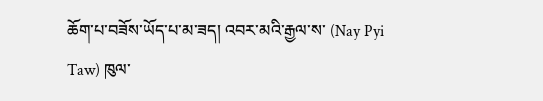ཆོག་པ་བཟོས་ཡོད་པ་མ་ཟད། འབར་མའི་རྒྱལ་ས་ (Nay Pyi Taw) ཁུལ་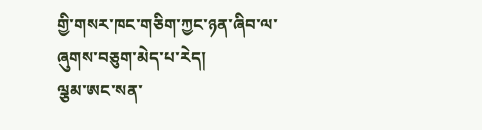གྱི་གསར་ཁང་གཅིག་ཀྱང་ཉན་ཞིབ་ལ་ཞུགས་བཅུག་མེད་པ་རེད།
ལྕམ་ཨང་སན་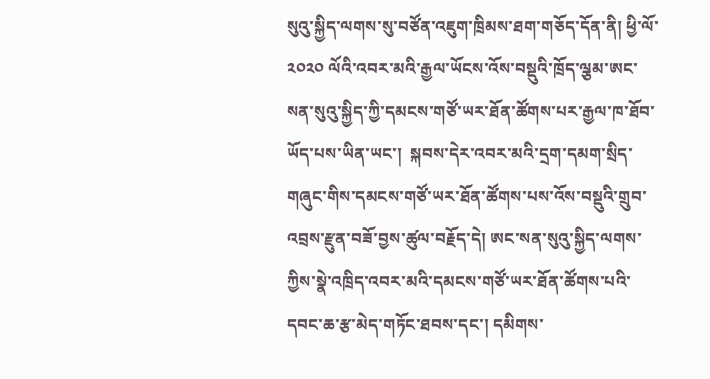སུའུ་སྐྱིད་ལགས་སུ་བཙོན་འཇུག་ཁྲིམས་ཐག་གཅོད་དོན་ནི། ཕྱི་ལོ་ ༢༠༢༠ ལོའི་འབར་མའི་རྒྱལ་ཡོངས་འོས་བསྡུའི་ཁྲོད་ལྕམ་ཨང་སན་སུའུ་སྐྱིད་ཀྱི་དམངས་གཙོ་ཡར་ཐོན་ཚོགས་པར་རྒྱལ་ཁ་ཐོབ་ཡོད་པས་ཡིན་ཡང་།  སྐབས་དེར་འབར་མའི་དྲག་དམག་སྲིད་གཞུང་གིས་དམངས་གཙོ་ཡར་ཐོན་ཚོགས་པས་འོས་བསྡུའི་གྲུབ་འབྲས་རྫུན་བཟོ་བྱས་ཚུལ་བརྗོད་དེ། ཨང་སན་སུའུ་སྐྱིད་ལགས་ཀྱིས་སྣེ་འཁྲིད་འབར་མའི་དམངས་གཙོ་ཡར་ཐོན་ཚོགས་པའི་དབང་ཆ་རྩ་མེད་གཏོང་ཐབས་དང་། དམིགས་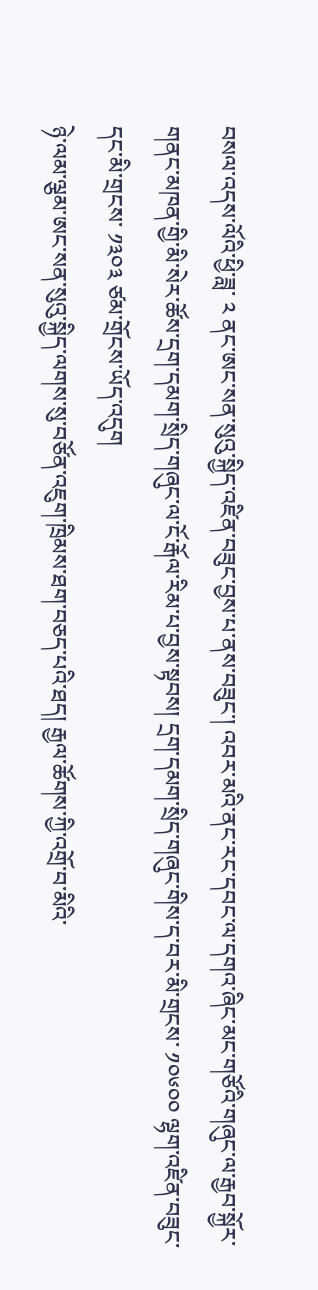བསལ་འདས་ལོའི་ཕྱི་ཟླ་ ༢ ནང་ཨང་སན་སུའུ་སྐྱིད་འཛིན་བཟུང་བྱས་པ་ནས་བཟུང་། འབར་མའི་ནང་རང་དབང་ལ་དགའ་ཞིང་མང་གཙོའི་གཞུང་ལ་རྒྱབ་སྐྱོར་གནང་མཁན་གྱི་མི་སེར་ཚོས་དྲག་དམག་སྲིད་གཞུང་ལ་ངོ་རྒོལ་རིམ་པ་བྱས་སྟབས། དྲག་དམག་སྲིད་གཞུང་གིས་ད་བར་མི་གྲངས་ ༡༠༦༠༠ ལྷག་འཛིན་བཟུང་དང་མི་གྲངས་ ༡༣༠༣ ཙམ་གྲོངས་ཡོད་འདུག
ཉེ་ལམ་ལྕམ་ཨང་སན་སུའུ་སྐྱིད་ལགས་སུ་བཙོན་འཇུག་ཁྲིམས་ཐག་བཅད་པའི་ཐད། རྒྱལ་ཚོགས་ཀྱི་འགྲོ་བ་མིའི་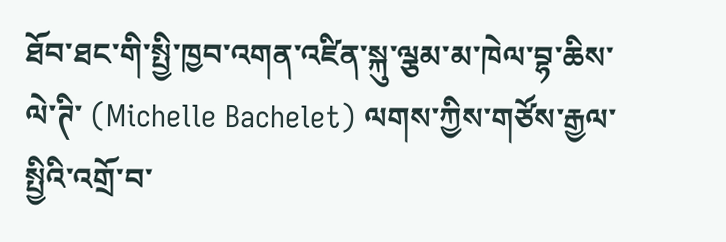ཐོབ་ཐང་གི་སྤྱི་ཁྱབ་འགན་འཛིན་སྐུ་ལྕམ་མ་ཁེལ་བྷ་ཆིས་ལེ་ཊི་ (Michelle Bachelet) ལགས་ཀྱིས་གཙོས་རྒྱལ་སྤྱིའི་འགྲོ་བ་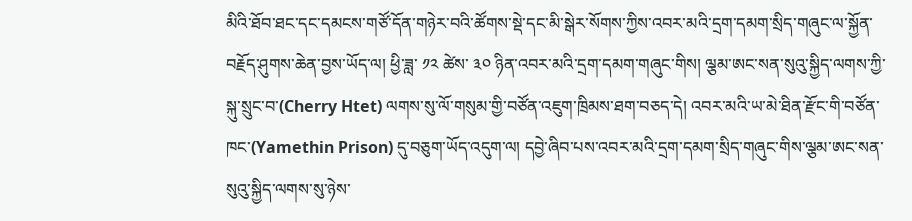མིའི་ཐོབ་ཐང་དང་དམངས་གཙོ་དོན་གཉེར་བའི་ཚོགས་སྡེ་དང་མི་སྒེར་སོགས་ཀྱིས་འབར་མའི་དྲག་དམག་སྲིད་གཞུང་ལ་སྐྱོན་བརྗོད་ཤུགས་ཆེན་བྱས་ཡོད་ལ། ཕྱི་ཟླ་ ༡༢ ཚེས་ ༣༠ ཉིན་འབར་མའི་དྲག་དམག་གཞུང་གིས། ལྕམ་ཨང་སན་སུའུ་སྐྱིད་ལགས་ཀྱི་སྐུ་སྲུང་བ་(Cherry Htet) ལགས་སུ་ལོ་གསུམ་གྱི་བཙོན་འཇུག་ཁྲིམས་ཐག་བཅད་དེ། འབར་མའི་ཡ་མེ་ཐིན་རྫོང་གི་བཙོན་ཁང་(Yamethin Prison) དུ་བཅུག་ཡོད་འདུག་ལ། དབྱེ་ཞིབ་པས་འབར་མའི་དྲག་དམག་སྲིད་གཞུང་གིས་ལྕམ་ཨང་སན་སུའུ་སྐྱིད་ལགས་སུ་ཉེས་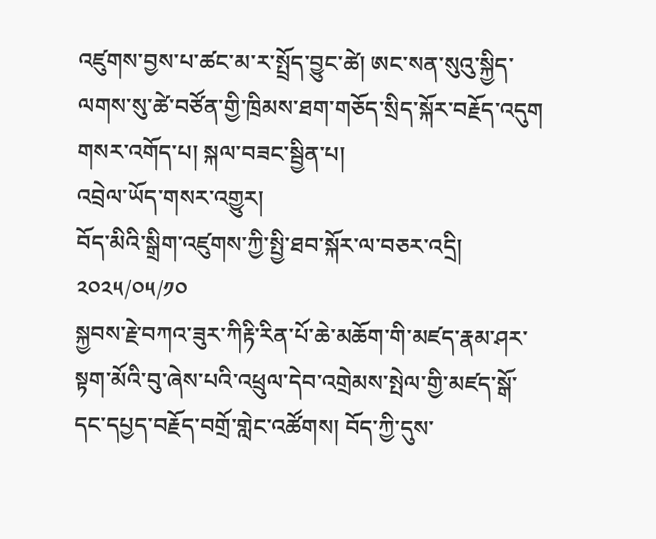འཛུགས་བྱས་པ་ཚང་མ་ར་སྤྲོད་བྱུང་ཚེ། ཨང་སན་སུའུ་སྐྱིད་ལགས་སུ་ཚེ་བཙོན་གྱི་ཁྲིམས་ཐག་གཅོད་སྲིད་སྐོར་བརྗོད་འདུག
གསར་འགོད་པ། སྐལ་བཟང་སྦྱིན་པ།
འབྲེལ་ཡོད་གསར་འགྱུར།
བོད་མིའི་སྒྲིག་འཛུགས་ཀྱི་སྤྱི་ཐབ་སྐོར་ལ་བཅར་འདྲི།
༢༠༢༥/༠༥/༡༠
སྐྱབས་རྗེ་བཀའ་ཟུར་ཀིརྟི་རིན་པོ་ཆེ་མཆོག་གི་མཛད་རྣམ་ཤར་སྟག་མོའི་བུ་ཞེས་པའི་འཕྲུལ་དེབ་འགྲེམས་སྤེལ་གྱི་མཛད་སྒོ་དང་དཔྱད་བརྗོད་བགྲོ་གླེང་འཚོགས། བོད་ཀྱི་དུས་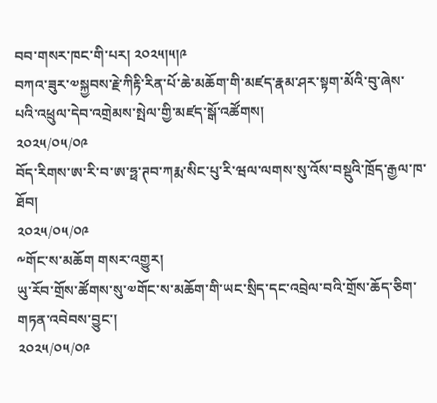བབ་གསར་ཁང་གི་པར། ༢༠༢༥།༥།༩
བཀའ་ཟུར་༧སྐྱབས་རྗེ་ཀིརྟི་རིན་པོ་ཆེ་མཆོག་གི་མཛད་རྣམ་ཤར་སྟག་མོའི་བུ་ཞེས་པའི་འཕྲུལ་དེབ་འགྲེམས་སྤེལ་གྱི་མཛད་སྒོ་འཚོགས།
༢༠༢༥/༠༥/༠༩
བོད་རིགས་ཨ་རི་བ་ཨ་ཧྥ་ཊབ་ཀརྨ་སིང་པུ་རི་ཝལ་ལགས་སུ་འོས་བསྡུའི་ཁྲོད་རྒྱལ་ཁ་ཐོབ།
༢༠༢༥/༠༥/༠༩
༸གོང་ས་མཆོག གསར་འགྱུར།
ཡུ་རོབ་གྲོས་ཚོགས་སུ་༧གོང་ས་མཆོག་གི་ཡང་སྲིད་དང་འབྲེལ་བའི་གྲོས་ཆོད་ཅིག་གཏན་འབེབས་བྱུང་།
༢༠༢༥/༠༥/༠༩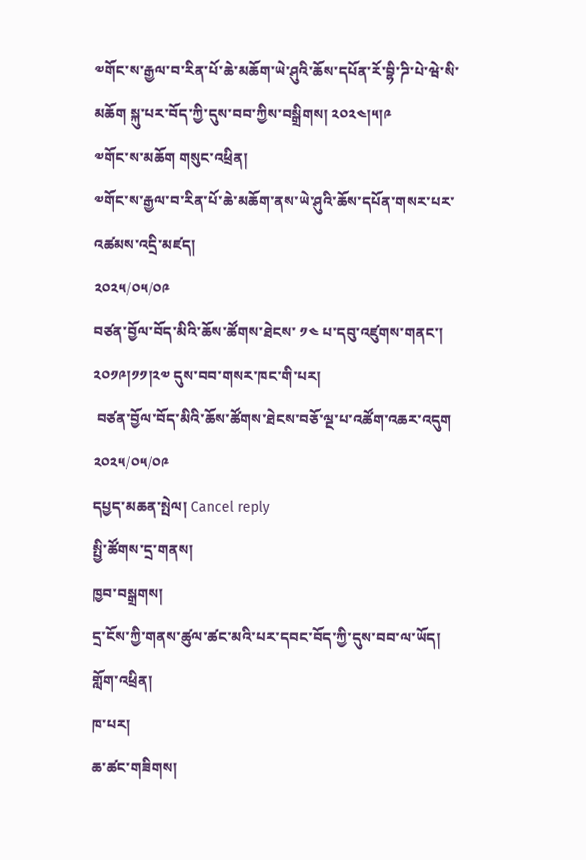༧གོང་ས་རྒྱལ་བ་རིན་པོ་ཆེ་མཆོག་ཡེ་ཤུའི་ཆོས་དཔོན་རོ་བྷི་ཌི་པེ་ཝེ་སི་མཆོག སྐུ་པར་བོད་ཀྱི་དུས་བབ་ཀྱིས་བསྒྲིགས། ༢༠༢༤།༥།༩
༧གོང་ས་མཆོག གསུང་འཕྲིན།
༧གོང་ས་རྒྱལ་བ་རིན་པོ་ཆེ་མཆོག་ནས་ཡེ་ཤུའི་ཆོས་དཔོན་གསར་པར་འཚམས་འདྲི་མཛད།
༢༠༢༥/༠༥/༠༩
བཙན་བྱོལ་བོད་མིའི་ཆོས་ཚོགས་ཐེངས་ ༡༤ པ་དབུ་འཛུགས་གནང་། ༢༠༡༩།༡༡།༢༧ དུས་བབ་གསར་ཁང་གི་པར།
 བཙན་བྱོལ་བོད་མིའི་ཆོས་ཚོགས་ཐེངས་བཅོ་ལྔ་པ་འཚོག་འཆར་འདུག
༢༠༢༥/༠༥/༠༩
དཔྱད་མཆན་སྤེལ། Cancel reply
སྤྱི་ཚོགས་དྲ་གནས།
ཁྱབ་བསྒྲགས།
དྲ་ངོས་ཀྱི་གནས་ཚུལ་ཚང་མའི་པར་དབང་བོད་ཀྱི་དུས་བབ་ལ་ཡོད།
གློག་འཕྲིན།
ཁ་པར།
ཆ་ཚང་གཟིགས།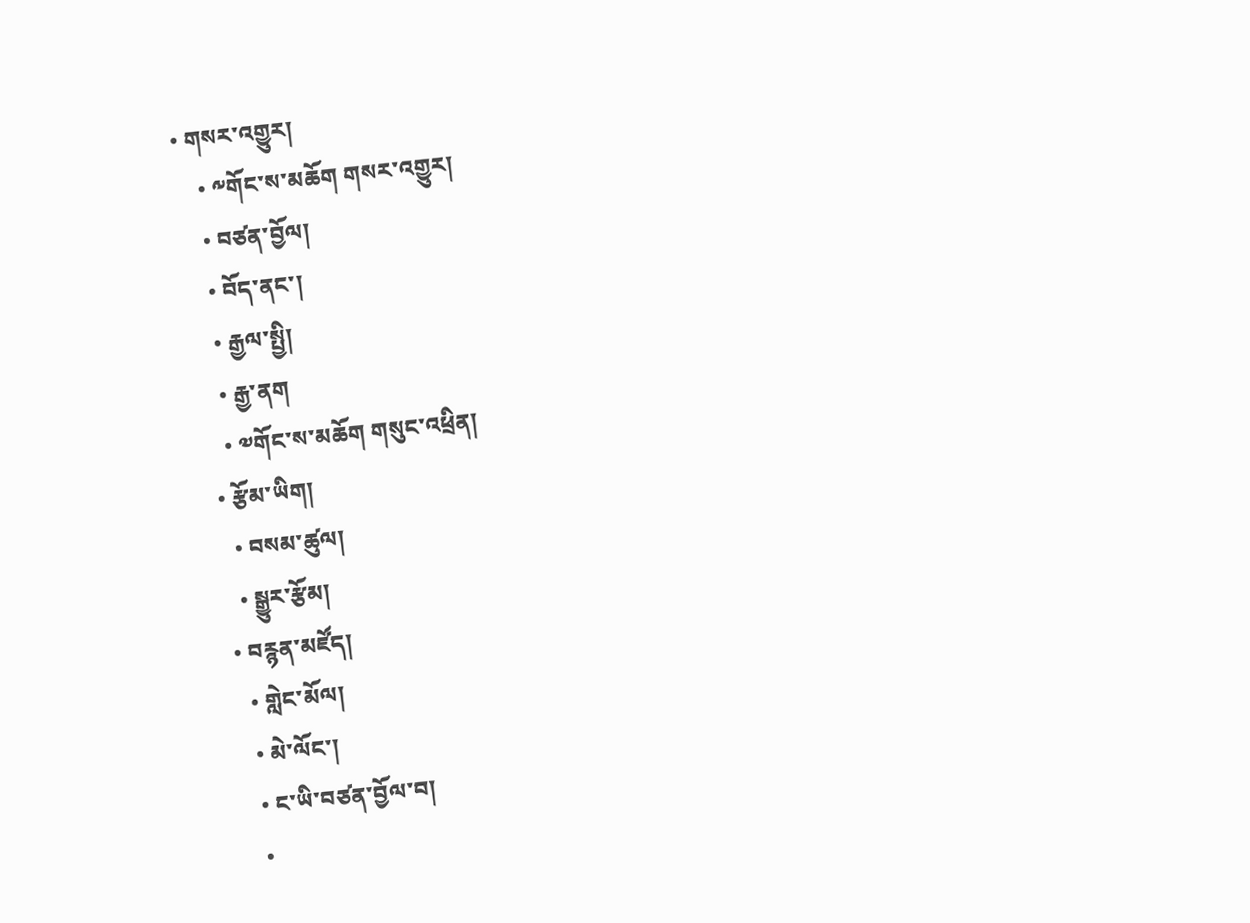• གསར་འགྱུར།
    • ༸གོང་ས་མཆོག གསར་འགྱུར།
    • བཙན་བྱོལ།
    • བོད་ནང་།
    • རྒྱལ་སྤྱི།
    • རྒྱ་ནག
    • ༧གོང་ས་མཆོག གསུང་འཕྲིན།
  • རྩོམ་ཡིག།
    • བསམ་ཚུལ།
    • སྒྱུར་རྩོམ།
  • བརྙན་མཛོད།
    • གླེང་མོལ།
    • མེ་ལོང་།
    • ང་ཡི་བཙན་བྱོལ་བ།
    •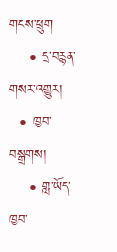གངས་ཕྲུག
    • དྲ་བརྙན་གསར་འགྱུར།
  • ཁྱབ་བསྒྲགས།
    • གླ་ཡོད་ཁྱབ་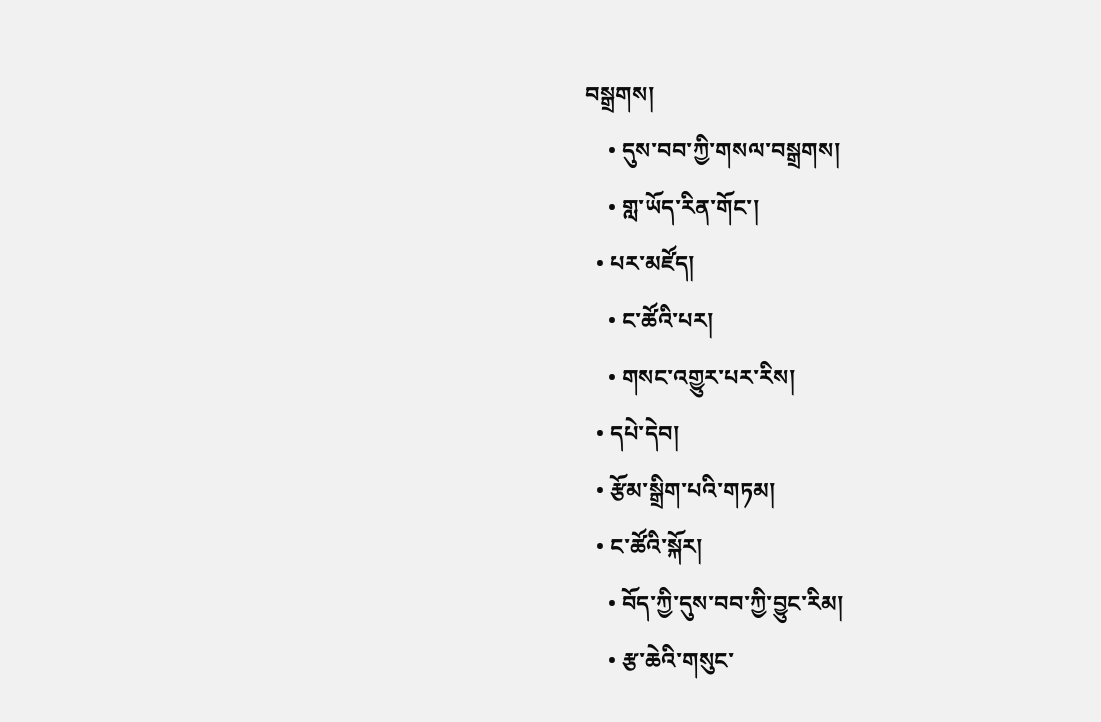བསྒྲགས།
    • དུས་བབ་ཀྱི་གསལ་བསྒྲགས།
    • གླ་ཡོད་རིན་གོང་།
  • པར་མཛོད།
    • ང་ཚོའི་པར།
    • གསང་འགྱུར་པར་རིས།
  • དཔེ་དེབ།
  • རྩོམ་སྒྲིག་པའི་གཏམ།
  • ང་ཚོའི་སྐོར།
    • བོད་ཀྱི་དུས་བབ་ཀྱི་བྱུང་རིམ།
    • རྩ་ཆེའི་གསུང་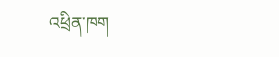འཕྲིན་ཁག